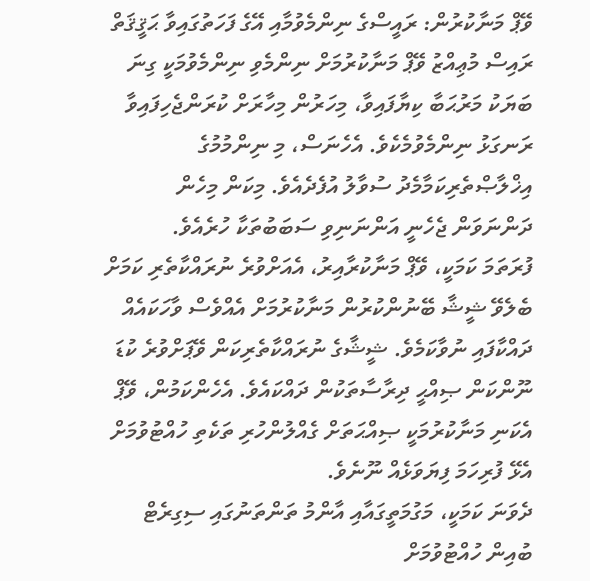ވޭޕް މަނާކުރުން: ރައީސްގެ ނިންމެވުމާއި އޭގެ ފަހަތުގައިވާ ޙަޤީޤަތް
ރައިސް މުޢިއްޒު ވޭޕް މަނާކުރުމަށް ނިންމެވި ނިންމެވުމަކީ ގިނަ ބަޔަކު މަރުޙަބާ ކިޔާފައިވާ، މިހަރުން މިހާރަށް ކުރަންޖެހިފައިވާ ރަނގަޅު ނިންމެވުމެކެވެ. އެހެނަސް، މި ނިންމުމުގެ އިޚްލާޞްތެރިކަމާމެދު ސުވާލު އުފެދެއެވެ. މިކަން މިހެން ދަންނަވަން ޖެހެނީ އަންނަނިވި ސަބަބުތަކާ ހުރެއެވެ.
ފުރަތަމަ ކަމަކީ، ވޭޕް މަނާކުރާއިރު، އެއަށްވުރެ ނުރައްކާތެރި ކަމަށް ބެލެވޭ ޝީޝާ ބޭނުންކުރުން މަނާކުރުމަށް އެއްވެސް ވާހަކައެއް ދައްކާފައި ނުވާކަމެވެ. ޝީޝާގެ ނުރައްކާތެރިކަން ވޭޕަށްވުރެ ކުޑަ ނޫންކަން ޞިއްޙީ ދިރާސާތަކުން ދައްކައެވެ. އެހެންކަމުން، ވޭޕް އެކަނި މަނާކުރުމަކީ ޞިއްޙަތަށް ގެއްލުންހުރި ތަކެތި ހުއްޓުވުމަށް އެޅޭ ފުރިހަމަ ފިޔަވަޅެއް ނޫނެވެ.
ދެވަނަ ކަމަކީ، މަގުމަތީގައާއި އާންމު ތަންތަނުގައި ސިގިރެޓް ބުއިން ހުއްޓުވުމަށް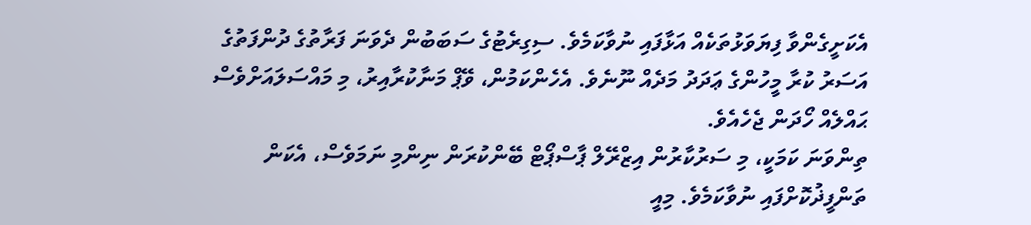އެކަށީގެންވާ ފިޔަވަޅުތަކެއް އަޅާފައި ނުވާކަމެވެ. ސިގިރެޓުގެ ސަބަބުން ދެވަނަ ފަރާތުގެ ދުންފަތުގެ އަސަރު ކުރާ މީހުންގެ ޢަދަދު މަދެއް ނޫނެވެ. އެހެންކަމުން، ވޭޕް މަނާކުރާއިރު، މި މައްސަލައަށްވެސް ޙައްލެއް ހޯދަން ޖެހެއެވެ.
ތިންވަނަ ކަމަކީ، މި ސަރުކާރުން އިޒްރޭލް ޕާސްޕޯޓް ބޭންކުރަން ނިންމި ނަމަވެސް، އެކަން ތަންފީޛުކޮށްފައި ނުވާކަމެވެ. މިއީ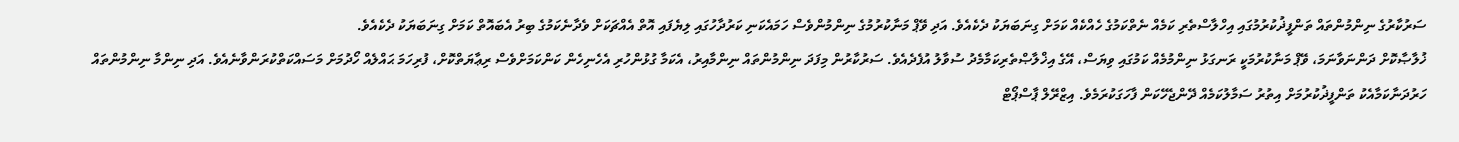ސަރުކާރުގެ ނިންމުންތައް ތަންފީޛުކުރުމުގައި އިހްލާސްތެރި ކަމެއް ނެތްކަމުގެ ހެއްކެއް ކަމަށް ގިނަބަޔަކު ދެކެއެވެ. އަދި ވޭޕް މަނާކުރުމުގެ ނިންމުންވެސް ހަމައެކަނި ކަރުދާހުގައި ލިޔެފައި އޮތް އެއްޗަކަށް ވެދާނެކަމުގެ ބިރު އެބައޮތް ކަމަށް ގިނަބަޔަކު ދެކެއެވެ.
ޚުލާޞާކޮށް ދަންނަވާނަމަ، ވޭޕް މަނާކުރުމަކީ ރަނގަޅު ނިންމުމެއް ކަމުގައި ވިޔަސް، އޭގެ އިޚްލާޞްތެރިކަމާމެދު ސުވާލު އުފެދެއެވެ. ސަރުކާރުން މިފަދަ ނިންމުންތައް ނިންމާއިރު، އެކަމާ ގުޅުންހުރި އެހެނިހެން ކަންކަމަށްވެސް ރިޢާޔަތްކޮށް، ފުރިހަމަ ޙައްލެއް ހޯދުމަށް މަސައްކަތްކުރަންވާނެއެވެ. އަދި ނިންމާ ނިންމުންތައް ހަރުދަނާކަމާއެކު ތަންފީޛުކުރުމަށް އިތުރު ސަމާލުކަމެއް ދޭންޖެހޭކަން ފާހަގަކުރަމެވެ. އިޒްރޭލް ޕާސްޕޯޓް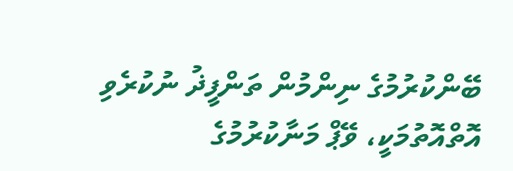ބޭންކުރުމުގެ ނިންމުން ތަންފީޛު ނުކުރެވި އޮތްއޮތުމަކީ، ވޭޕް މަނާކުރުމުގެ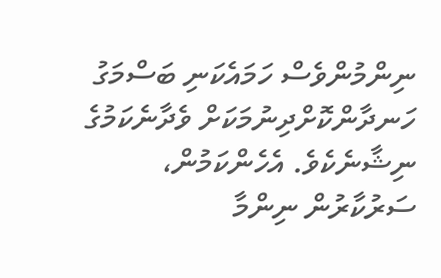ނިންމުންވެސް ހަމައެކަނި ބަސްމަގު ހަނދާންކޮށްދިނުމަކަށް ވެދާނެކަމުގެ ނިޝާނެކެވެ. އެހެންކަމުން، ސަރުކާރުން ނިންމާ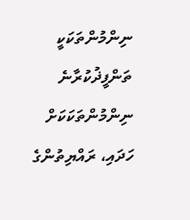ނިންމުންތަކަކީ ތަންފީޛުކުރާނެ ނިންމުންތަކަކަށް ހަދައި، ރައްޔިތުންގެ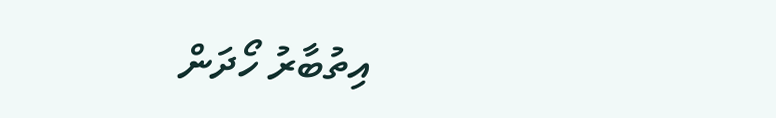އިތުބާރު ހޯދަން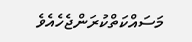މަސައްކަތްކުރަންޖެހެއެވެ